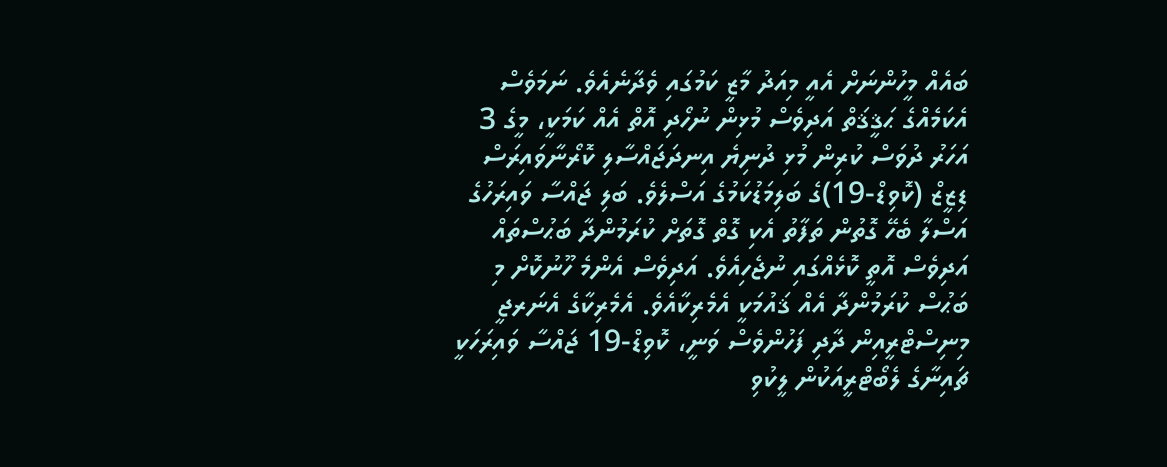ބައެއް މީހުންނަށް އެއީ މިއަދު މާޒީ ކަމުގައި ވެދާނެއެވެ. ނަމަވެސް އެކަމެއްގެ ޙަޤީޤަތް އަދިވެސް މުޅިން ނުހޯދި އޮތް އެއް ކަމަކީ، މީގެ 3 އަހަރު ދުވަސް ކުރިން މުޅި ދުނިޔެ އިނދަޖައްސާލި ކޮރޯނާވައިރަސް ޑިޒީޒް (ކޮވިޑް-19)ގެ ބަލިމަޑުކަމުގެ އަސްލެވެ. ބަލި ޖައްސާ ވައިރަހުގެ އަސްލާ ބެހޭ ގޮތުން ތަފާތު އެކި ގޮތް ގޮތަށް ކުރަމުންދާ ބަޙުސްތައް އަދިވެސް އޮތީ ކޮޅެއްގައި ނުޖެހިއެވެ. އަދިވެސް އެންމެ ހޫނުކޮށް މި ބަޙުސް ކުރަމުންދާ އެއް ޤައުމަކީ އެމެރިކާއެވެ. އެމެރިކާގެ އެނަރޖީ މިނިސްޓްރީއިން ދާދި ފަހުންވެސް ވަނީ، ކޮވިޑް-19 ޖައްސާ ވައިރަހަކީ ޗައިނާގެ ލެބޯޓްރީއަކުން ލީކުވި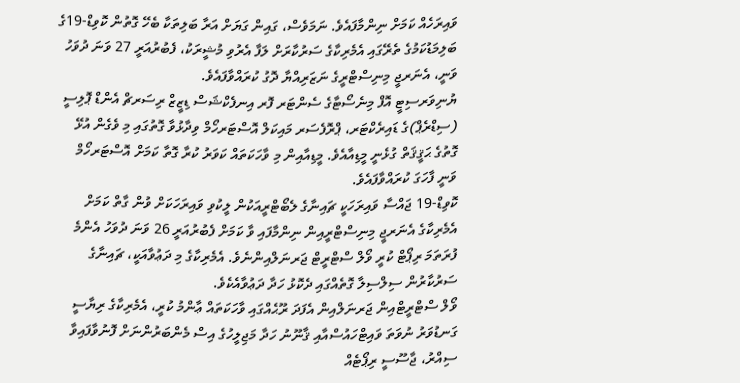ވައިރަހެއް ކަމަށް ނިންމާފައެވެ. ނަމަވެސް، ގައިން ގަޔަށް އަރާ ބަލިތަކާ ބެހޭ ގޮތުން ކޮވިޑް-19ގެ ބަލިމަޑުކަމުގެ ތެރޭގައި އެމެރިކާގެ ސަރުކާރަށް ލަފާ އެރުވި މުޝީރަކު، ފެބުރުއަރީ 27 ވަނަ ދުވަހު ވަނީ، އެނަރޖީ މިނިސްޓްރީގެ ނަޒަރިއްޔާ ދޮގު ކުރައްވާފައެވެ.
ޔުނިވަރސިޓީ އޮފް މިނެސޯޓާގެ ސެންޓަރ ފޮރ އިނފެކްޝަސް ޑިޒީޒް ރިސަރޗް އެންޑް ޕޮލިސީ (ސިޑްރެޕް)ގެ ޑައިރެކްޓަރ، ޕްރޮފެސަރ މައިކަލް އޮސްޓަރހޯމް ވިދާޅުވާ ގޮތުގައި މި ވެގެން އުޅޭ ގޮތުގެ ޙަޤީޤަތް ގުޅެނީ މީޑިއާއެވެ. މީޑިއާއިން މި ވާހަކަތައް ކަވަރު ކުރާ ގޮތާ ކަމަށް އޮސްޓަރހޯމް ވަނީ ފާހަގަ ކުރައްވާފައެވެ.
ކޮވިޑް-19 ޖައްސާ ވައިރަހަކީ ޗައިނާގެ ލެބޯޓްރީއަކުން ލީކުވި ވައިރަހަކަށް ވުން ގާތް ކަމަށް އެމެރިކާގެ އެނަރޖީ މިނިސްޓްރީއިން ނިންމާފައި ވާ ކަމަށް ފެބުރުއަރީ 26 ވަނަ ދުވަހު އެންމެ ފުރަތަމަ ރިޕޯޓް ކުރީ ވޯލް ސްޓްރީޓް ޖަރނަލްއިންނެވެ. އެމެރިކާގެ މި ދަޢުވާއަކީ، ޗައިނާގެ ސަރުކާރުން ސިލްސިލާ ގޮތެއްގައި ދެކޮޅު ހަދާ ދަޢުވާއެކެވެ.
ވޯލް ސްޓްރީޓްއިން ޖަރނަލްއިން އެފަދަ ރޫޙެއްގައި ވާހަކަތައް ޢާންމު ކުރީ، އެމެރިކާގެ ރިޔާސީ ގަނޑުވަރު ނުވަތަ ވައިޓްހައުސްއާއި ޤާނޫނު ހަދާ މަޖިލީހުގެ އިސް މެންބަރުންނަށް ފޮނުވާފައިވާ ސިއްރު، ޖާސޫސީ ރިޕޯޓެއް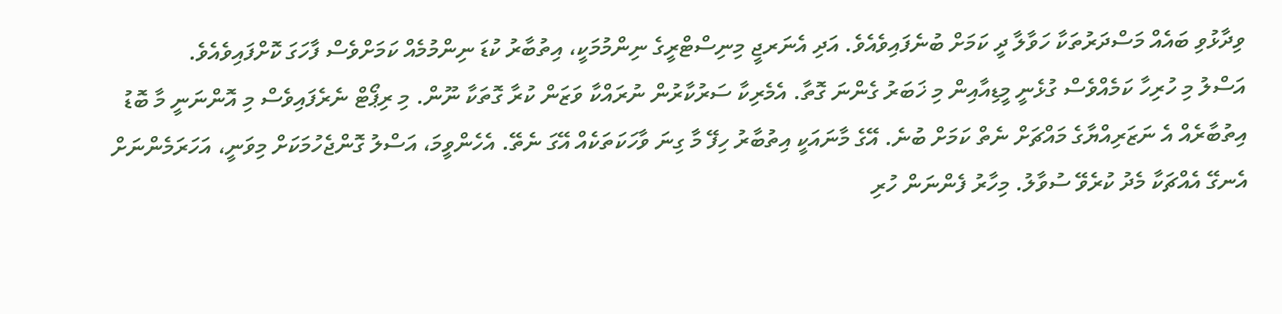ވިދާޅުވި ބައެއް މަސްދަރުތަކާ ހަވާލާ ދީ ކަމަށް ބުނެފައިވެއެވެ. އަދި އެނަރޖީ މިނިސްޓްރީގެ ނިންމުމަކީ، އިތުބާރު ކުޑަ ނިންމުމެއް ކަމަށްވެސް ފާހަގަ ކޮށްފައިވެއެވެ.
އަސްލު މި ހުރިހާ ކަމެއްވެސް ގުޅެނީ މީޑިއާއިން މި ޚަބަރު ގެންނަ ގޮތާ. އެމެރިކާ ސަރުކާރުން ނުރައްކާ ވަޒަން ކުރާ ގޮތަކާ ނޫން. މި ރިޕޯޓް ނެރެފައިވެސް މި އޮންނަނީ މާ ބޮޑު އިތުބާރެއް އެ ނަޒަރިއްޔާގެ މައްޗަށް ނެތް ކަމަށް ބުނެ. އޭގެ މާނައަކީ އިތުބާރު ހިފޭ މާ ގިނަ ވާހަކަތަކެއް އޭގަ ނެތޭ. އެހެންވީމަ، އަސްލު ގޮންޖެހުމަކަށް މިވަނީ، އަހަރަމެންނަށް އެނގޭ އެއްޗަކާ މެދު ކުރެވޭ ސުވާލު. މިހާރު ފެންނަން ހުރި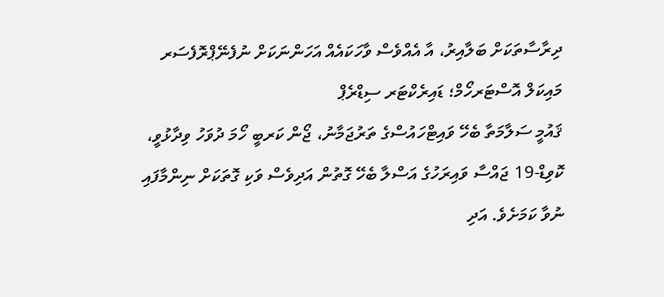ދިރާސާތަކަށް ބަލާއިރު، އާ އެއްވެސް ވާހަކައެއް އަހަންނަކަށް ނުފެނޭޕްރޮފެސަރ މައިކަލް އޮސްޓަރހޯމް؛ ޑައިރެކްޓަރ ސިޑްރެޕް
ޤައުމީ ސަލާމަތާ ބެހޭ ވައިޓްހައުސްގެ ތަރުޖަމާނު، ޖޯން ކަރބީ ހޯމަ ދުވަހު ވިދާޅުވީ، ކޮވިޑް-19 ޖައްސާ ވައިރަހުގެ އަސްލާ ބެހޭ ގޮތުން އަދިވެސް ވަކި ގޮތަކަށް ނިންމާފައި ނުވާ ކަމަށެވެ. އަދި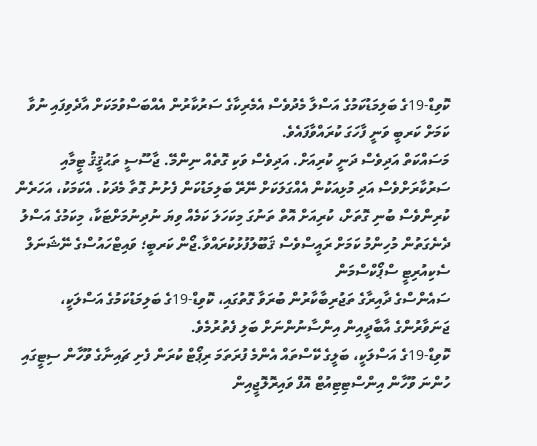ކޮވިޑް-19ގެ ބަލިމަޑުކަމުގެ އަސްލާ މެދުވެސް އެމެރިކާގެ ސަރުކާރުން އެއްބަސްވުމަކަށް އާދެވިފައި ނުވާ ކަމަށް ކަރބީ ވަނީ ފާހަގަ ކުރައްވާފައެވެ.
މަސައްކަތް އަދިވެސް ދަނީ ކުރިއަށް. އަދިވެސް ވަކި ގޮތެއް ނިންމޭ. ޖާސޫސީ ތަޙުޤީޤު ޓީމާއި ސަރުކާރަށްވެސް އަދި މުޅިއަކުން އެއްގަލަކަށް ނޭރޭ ބަލިމަޑުކަން ފެށުނު ގޮތާ މެދަކު. އެކަމަކު، އަހަރެން ކުރިންވެސް ބުނި ގޮތަށް، ކުރިއަށް އޮތް ތަނުގަ މިކަހަލަ ކަމެއް ވިޔަ ނުދިނުމަށްޓަކާ، މިކަމުގެ އަސްލު ދެނެގަތުން މުހިންމު ކަމަށް ރައީސްވެސް ޤަބޫލުފުޅުކުރައްވާ.ޖޯން ކަރބީ؛ ވައިޓްހައުސްގެ ނޭޝަނަލް ސެކިއުރިޓީ ސްޕޯކްސްމަން
ސައެންސްގެ ދާއިރާގެ ތަޖުރިބާކާރުން ބުރަވާ ގޮތުގައި، ކޮވިޑް-19ގެ ބަލިމަޑުކަމުގެ އަސްލަކީ، ޖަނަވާރުންގެ އާބާދީއިން އިންސާނުންނަށް ބަލި ފެތުރުމެވެ.
ކޮވިޑް-19ގެ އަސްލަކީ، ބަލީގެ ކޭސްތައް އެންމެ ފުރަތަމަ ރިޕޯޓް ކުރަން ފެށި ޗައިނާގެ ވޫހާން ސިޓީގައި ހުންނަ ވޫހާން އިންސްޓިޓިއުޓް އޮފް ވައިރޮލޮޖީއިން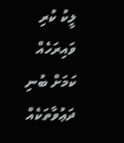ލީކު ކުރި ވައިރަހެއް ކަމަށް ބުނި ދަޢުވާތަކެއް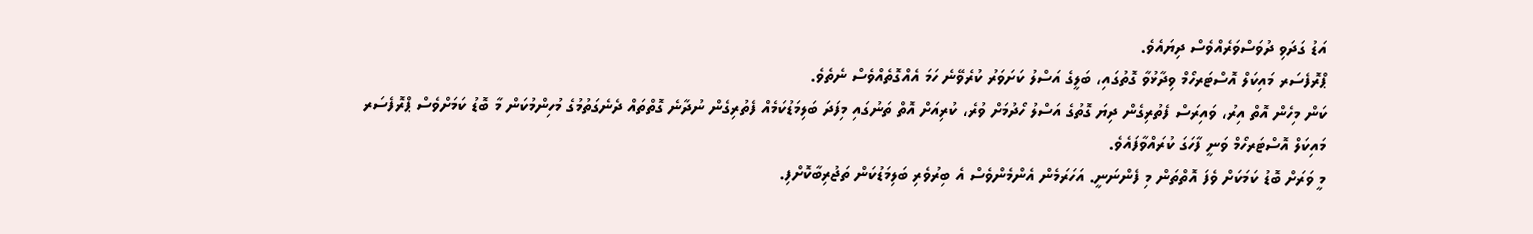އަޑު ގަދަވި ދުވަސްވަރެއްވެސް ދިޔައެވެ.
ޕްރޮފެސަރ މައިކަލް އޮސްޓަރހޯމް ވިދާޅުވާ ގޮތުގައި، ބަލީގެ އަސްލު ކަށަވަރު ކުރެވޭނެ ހަމަ އެއްގޮތެއްވެސް ނެތެވެ.
ކަން މިހެން އޮތް އިރު، ވައިރަސް ފެތުރިގެން ދިޔަ ގޮތުގެ އަސްލު ހޯދުމަށް ވުރެ، ކުރިއަށް އޮތް ތަނުގައި މިފަދަ ބަލިމަޑުކަމެއް ފެތުރިގެން ނުދާނެ ގޮތްތައް ދެނެގަތުމުގެ މުހިންމުކަން މާ ބޮޑު ކަމަށްވެސް ޕްރޮފެސަރ މައިކަލް އޮސްޓަރހޯމް ވަނީ ފާހަގަ ކުރައްވާފައެވެ.
މީ ވަރަށް ބޮޑު ކަމަކަށް ވެފަ އޮތްތަން މި ފެންނަނީ. އަހަރަމެން އެންމެންވެސް އެ ބިރުވެރި ބަލިމަޑުކަން ތަޖުރިބާކޮށްފި.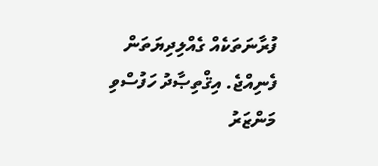ފުރާނަތަކެއް ގެއްލިދިޔަތަން ފެނިއްޖެ. އިޤްތިޞާދު ހަފުސްވި މަންޒަރު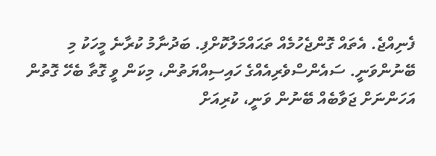ފެނިއްޖެ. އެތައް ގޮންޖެހުމެއް ތަޙައްމަލުކޮށްފި. ބަދުނާމު ކުރާނެ މީހަކު މި ބޭނުންވަނީ. ސައެންސްވެރިއެއްގެ ހައިސިއްޔަތުން، މިކަން ވީ ގޮތާ ބެހޭ ގޮތުން އަހަންނަށް ޖަވާބެއް ބޭނުން ވަނީ، ކުރިއަށް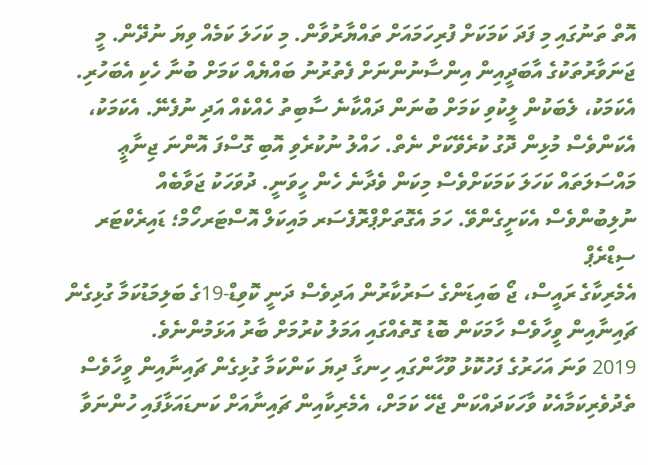އޮތް ތަނުގައި މި ފަދަ ކަމަކަށް ފުރިހަމައަށް ތައްޔާރުވާން. މި ކަހަލަ ކަމެއް ވިޔަ ނުދޭން. މީ ޖަނަވާރުތަކުގެ އާބަދީއިން އިންސާނުންނަށް ފެތުރުނު ބައްޔެއް ކަމަށް ބުނާ ހެކި އެބަހުރި. އެކަމަކު، ލެބަކުން ލީކުވި ކަމަށް ބުނަން ދައްކާނެ ސާބިތު ހެއްކެއް އަދި ނުފެނޭ. އެކަމަކު، އެކަންވެސް މުޅިން ދޮގު ކުރެވޭކަށް ނެތް. ހައްލު ނުކުރެވި އޮބި ގޮސްފަ އޮންނަ ޖިނާޢީ މައްސަލަތައް ކަހަލަ ކަމަކަށްވެސް މިކަން ވެދާނެ ހެން ހީވަނީ. ދުވަހަކު ޖަވާބެއް ނުލިބުންވެސް އެކަށީގެންވޭ. ހަމަ އެގޮތަށްޕްރޮފެސަރ މައިކަލް އޮސްޓަރހޯމް؛ ޑައިރެކްޓަރ ސިޑްރެޕް
އެމެރިކާގެ ރައީސް، ޖޯ ބައިޑަންގެ ސަރުކާރުން އަދިވެސް ދަނީ ކޮވިޑް-19ގެ ބަލިމަޑުކަމާ ގުޅިގެން ޗައިނާއިން ވީހާވެސް ހާމަކަން ބޮޑު ގޮތެއްގައި އަމަލު ކުރުމަށް ބާރު އަޅަމުންނެވެ.
2019 ވަނަ އަހަރުގެ ފަހުކޮޅު ވޫހާންގައި ހިނގާ ދިޔަ ކަންކަމާ ގުޅިގެން ޗައިނާއިން ވީހާވެސް ތެދުވެރިކަމާއެކު ވާހަކަދައްކަން ޖެހޭ ކަމަށް، އެމެރިކާއިން ޗައިނާއަށް ކަނޑައަޅާފައި ހުންނަވާ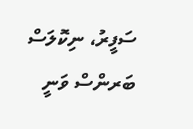ސަފީރު، ނިކޮލަސް ބަރންސް ވަނީ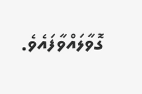ގޮވާލައްވާފައެވެ.